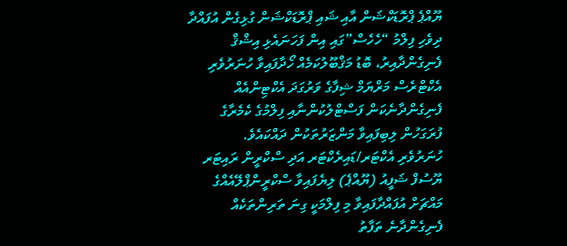ޔޫއްޕެ ޕްރޮޑަކްޝަން އާއި ޝައި ޕްރޮޑަކްޝަން ގުޅިގެން އުފައްދާ ދިވެހި ފިލްމު “ހެހެސް”ގައި އިން ފަހަނައެޅި އިޝްޤް ފެނިގެންދާއިރު، ބޮޑު މަޤްބޫލުކަމެއް ހޯދާފައިވާ ހުނަރުވެރި އެކްޓްރެސް މަރްޔަމް ޝިފާގެ ވަރުގަދަ އެކްޓިންއެއް ފެނިގެންދާނެކަން ފަސްޓްލުކުންނާއި ފިލްމުގެ ކެމެރާގެ ފުރަގަހުން ލިބިފައިވާ މަންޒަރުތަކުން ދައްކައެވެ.
ހުނަރުވެރި އެކްޓަރ/ޑައިރެކްޓަރ އަދި ސްކްރީން ރައިޓަރ ޔޫސުފް ޝަފީއު (ޔޫއްޕެ) ލިޔެފައިވާ ސްކްރީންޕްލޭއެއްގެ މައްޗަށް އުފައްދާފައިވާ މި ފިލްމަކީ ގިނަ ތަރިންތަކެއް ފެނިގެންދާނެ ތަފާތު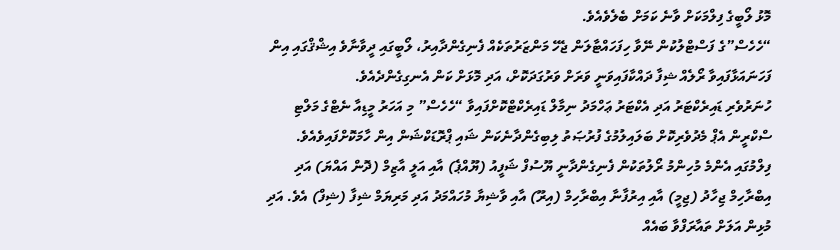މޮޅު ލޯބީގެ ފިލްމަކަށް ވާނެ ކަމަށް ބެލެވެއެވެ.
“ހެހެސް”ގެ ފަސްޓްލުކުން ނޭވާ ހިފަހައްޓާލަން ޖެހޭ މަންޒަރުތަކެއް ފެނިގެންދާއިރު، ލޯބީގައި ދީވާނާވެ އިޝްޤްގައި އިން ފަހަނައަޅާފައިވާ ރޯލެއް ޝިފާ ދައްކާފައިވަނީ ވަރަށް ވަރުގަދަކޮށް، އަދި މޮޅަށް ކަން އެނގިގެންދެއެވެ.
ހުނަރުވެރި ޑައިރެކްޓަރު އަދި އެކްޓަރު ޢަހްމަދު ނިމާލް ޑައިރެކްޓްކޮށްފައިވާ “ހެހެސް” މި އަހަރު މީޑިއާ ނެޓްގެ މަލްޓި ސްކްރީން އެޕް މެދުވެރިކޮށް ބަލައިލުމުގެ ފުރުޞަތު ލިބިގެންދާނެކަން ޝައި ޕްރޮޑަކްޝަން އިން ހާމަކޮށްފައިވެއެވެ.
ފިލްމުގައި އެންމެ މުހިންމު ރޯލުތަކުން ފެނިގެންދާނީ ޔޫސުފް ޝަފީއު (ޔޫއްޕެ) އާއި އަލީ އާޒިމް (ދޮން އައްޔަ) އަދި އިބްރާހިމް ޖިހާދު (ޖިމީ) އާއި އިރުފާނާ އިބްރާހިމް (އިރޫ) އާއި ވާޝިޔާ މުހައްމަދު އަދި މަރިޔަމް ޝިފާ (ޝިފް) އެވެ. އަދި މުޅިން އަލަށް ތައާރަފްވާ ބައެއް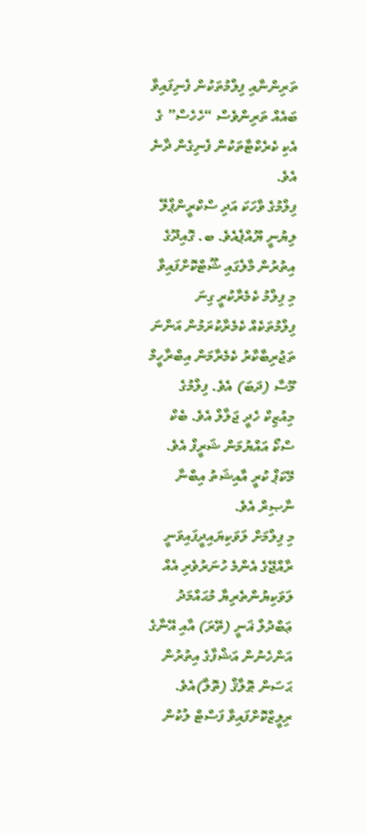ތަރިންނާއި ފިލްމުތަކުން ފެނިފައިވާ ބައެއް ތަރިންވެސް “ހެހެސް” ގެ އެކި ކެރެކްޓާތަކުން ފެނިގެން ދާނެ އެވެ.
ފިލްމުގެ ވާހަކަ އަދި ސްކްރީންޕްލޭ ލިޔުނީ ޔޫއްޕެއެވެ. ބ. ގޮއިދޫގެ އިތުރުން މާލެގައި ޝޫޓްކޮށްފައިވާ މި ފިލްމު ކެމެރާކުރީ ގިނަ ފިލްމުތަކެއް ކެމެރާކުރަމުން އަންނަ ތަޖުރިބާކާރު ކެމެރާމަން އިބްރާހީމް މޫސާ (ދަބަ) އެވެ. ފިލްމުގެ މިއުޒިކް ހެދީ ޖަލާލް އެވެ. ބެކް ސްކޯ އައްޔުމަން ޝަރީފް އެވެ. މޭކަޕް ކުރީ އާއިޝަތު އިބްނާ ނާޞިރް އެވެ.
މި ފިލްމަށް ލަވަކިޔައިދީފައިވަނީ ރާއްޖޭގެ އެންމެ ހުނަރުވެރި އެއް ލަވަކިޔުންތެރިޔާ މުޙައްމަދު ޢަބްދުލް ޣަނީ (ތޭރަ) އާއި އޭނާގެ އަންހެނުން އަޝްފާގެ އިތުރުން ޙަސަން ޠޮލާޤް (ތޮލާ)އެވެ. ރިލީޒްކޮށްފައިވާ ފަސްޓް ލުކުން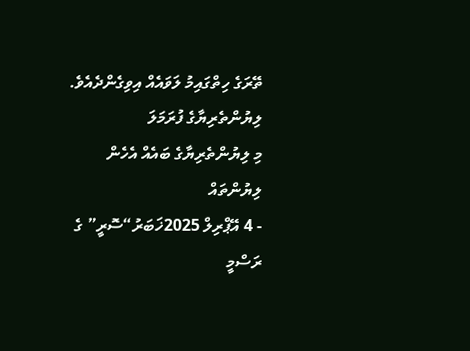ތޭރަގެ ހިތްގައިމު ލަވައެއް އިވިގެންދެއެވެ.
ލިޔުންތެރިޔާގެ ފުރަމަލަ
މި ލިޔުންތެރިޔާގެ ބައެއް އެހެން ލިޔުންތައް
- 4 އޭޕްރިލް 2025ޚަބަރު“ސޮރީ” ގެ ރަސްމީ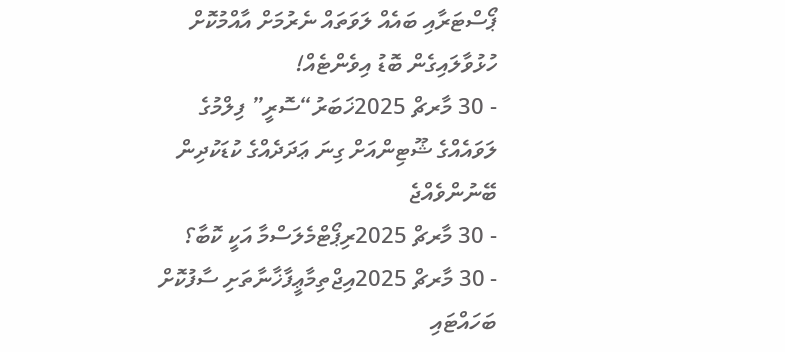ޕޯސްޓަރާއި ބައެއް ލަވަތައް ނެރުމަށް އާއްމުކޮށް ހުޅުވާލައިގެން ބޮޑު އިވެންޓެއް!
- 30 މާރޗް 2025ޚަބަރު“ސޮރީ” ފިލްމުގެ ލަވައެއްގެ ޝޫޓިންއަށް ގިނަ ޢަދަދެއްގެ ކުޑަކުދިން ބޭނުންވެއްޖެ
- 30 މާރޗް 2025ރިޕޯޓްމެލަސްމާ އަކީ ކޮބާ؟
- 30 މާރޗް 2025އިޖްތިމާޢީފާޚާނާތަށި ސާފުކޮށް ބަހައްޓައި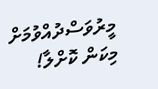މީރުވަސްދުއްވުމަށް މިކަން ކޮށްލާ!